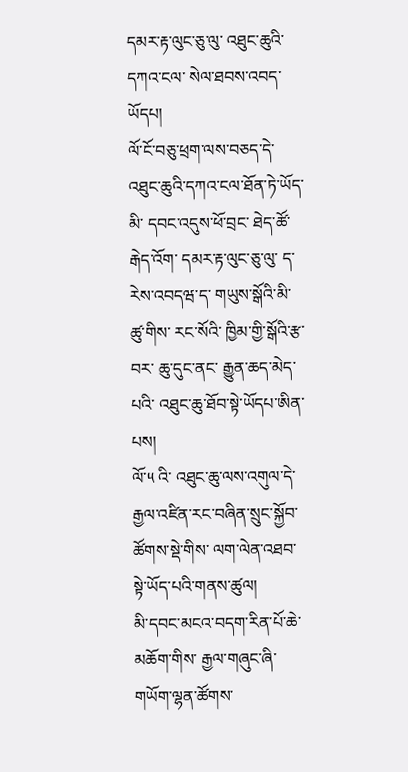དམར་རྟ་ལུང་ཅུ་ལུ་ འཐུང་ཆུའི་དཀའ་ངལ་ སེལ་ཐབས་འབད་ཡོདཔ།
ལོ་ངོ་བཅུ་ཕྲག་ལས་བཅད་དེ་ འཐུང་ཆུའི་དཀའ་ངལ་ཐོན་ཏེ་ཡོད་མི་ དབང་འདུས་ཕོ་བྲང་ ཐེད་ཚོ་རྒེད་འོག་ དམར་རྟ་ལུང་ཅུ་ལུ་ ད་རེས་འབདཝ་ད་ གཡུས་སྒོའི་མི་ཚུ་གིས་ རང་སོའི་ ཁྱིམ་གྱི་སྒོའི་རྩ་བར་ ཆུ་དུང་ནང་ རྒྱུན་ཆད་མེད་པའི་ འཐུང་ཆུ་ཐོབ་སྟེ་ཡོདཔ་ཨིན་པས།
ལོ་༥ འི་ འཐུང་ཆུ་ལས་འགུལ་དེ་ རྒྱལ་འཛིན་རང་བཞིན་སྲུང་སྐྱོབ་ཚོགས་སྡེ་གིས་ ལག་ལེན་འཐབ་སྟེ་ཡོད་པའི་གནས་ཚུལ།
མི་དབང་མངའ་བདག་རིན་པོ་ཆེ་མཆོག་གིས་ རྒྱལ་གཞུང་ཞི་གཡོག་ལྷན་ཚོགས་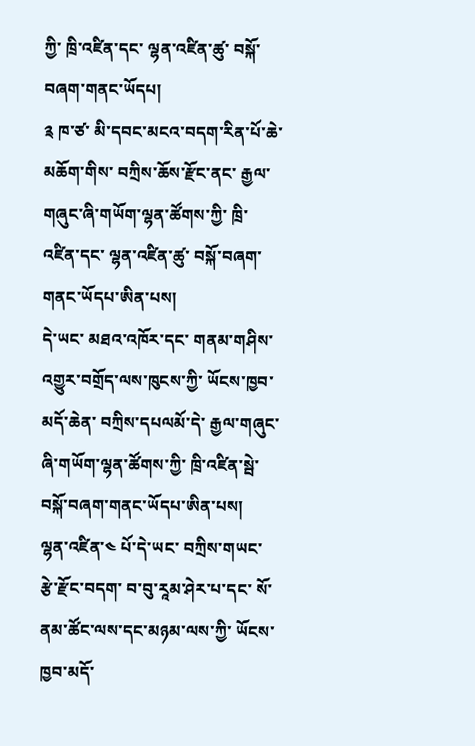ཀྱི་ ཁྲི་འཛིན་དང་ ལྷན་འཛིན་ཚུ་ བསྐོ་བཞག་གནང་ཡོདཔ།
༉ ཁ་ཙ་ མི་དབང་མངའ་བདག་རིན་པོ་ཆེ་མཆོག་གིས་ བཀྲིས་ཆོས་རྫོང་ནང་ རྒྱལ་གཞུང་ཞི་གཡོག་ལྷན་ཚོགས་ཀྱི་ ཁྲི་འཛིན་དང་ ལྷན་འཛིན་ཚུ་ བསྐོ་བཞག་གནང་ཡོདཔ་ཨིན་པས།
དེ་ཡང་ མཐའ་འཁོར་དང་ གནམ་གཤིས་འགྱུར་བགྲོད་ལས་ཁུངས་ཀྱི་ ཡོངས་ཁྱབ་མདོ་ཆེན་ བཀྲིས་དཔལམོ་དེ་ རྒྱལ་གཞུང་ཞི་གཡོག་ལྷན་ཚོགས་ཀྱི་ ཁྲི་འཛིན་སྦེ་ བསྐོ་བཞག་གནང་ཡོདཔ་ཨིན་པས།
ལྷན་འཛིན་༤ པོ་དེ་ཡང་ བཀྲིས་གཡང་རྩེ་རྫོང་བདག་ བ་བུ་རཱམ་ཤེར་པ་དང་ སོ་ནམ་ཚོང་ལས་དང་མཉམ་ལས་ཀྱི་ ཡོངས་ཁྱབ་མདོ་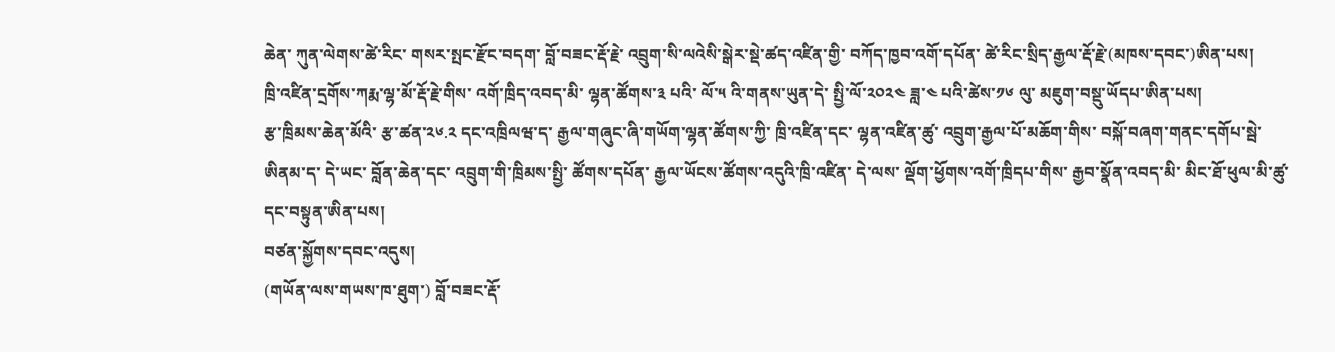ཆེན་ ཀུན་ལེགས་ཚེ་རིང་ གསར་སྤང་རྫོང་བདག་ བློ་བཟང་རྡོ་རྗེ་ འབྲུག་སི་ལའེསི་སྒེར་སྡེ་ཚད་འཛིན་གྱི་ བཀོད་ཁྱབ་འགོ་དཔོན་ ཚེ་རིང་སྲིད་རྒྱལ་རྡོ་རྗེ་(མཁས་དབང་)ཨིན་པས།
ཁྲི་འཛིན་དྲགོས་ཀརྨ་ལྷ་མོ་རྡོ་རྗེ་གིས་ འགོ་ཁྲིད་འབད་མི་ ལྷན་ཚོགས་༣ པའི་ ལོ་༥ འི་གནས་ཡུན་དེ་ སྤྱི་ལོ་༢༠༢༤ ཟླ་༤ པའི་ཚེས་༡༦ ལུ་ མཇུག་བསྡུ་ཡོདཔ་ཨིན་པས།
རྩ་ཁྲིམས་ཆེན་མོའི་ རྩ་ཚན་༢༦.༢ དང་འཁྲིལཝ་ད་ རྒྱལ་གཞུང་ཞི་གཡོག་ལྷན་ཚོགས་ཀྱི་ ཁྲི་འཛིན་དང་ ལྷན་འཛིན་ཚུ་ འབྲུག་རྒྱལ་པོ་མཆོག་གིས་ བསྐོ་བཞག་གནང་དགོཔ་སྦེ་ཨིནམ་ད་ དེ་ཡང་ བློན་ཆེན་དང་ འབྲུག་གི་ཁྲིམས་སྤྱི་ ཚོགས་དཔོན་ རྒྱལ་ཡོངས་ཚོགས་འདུའི་ཁྲི་འཛིན་ དེ་ལས་ ལྡོག་ཕྱོགས་འགོ་ཁྲིདཔ་གིས་ རྒྱབ་སྣོན་འབད་མི་ མིང་ཐོ་ཕུལ་མི་ཚུ་དང་བསྟུན་ཨིན་པས།
བཙན་སྐྱོགས་དབང་འདུས།
(གཡོན་ལས་གཡས་ཁ་ཐུག་) བློ་བཟང་རྡོ་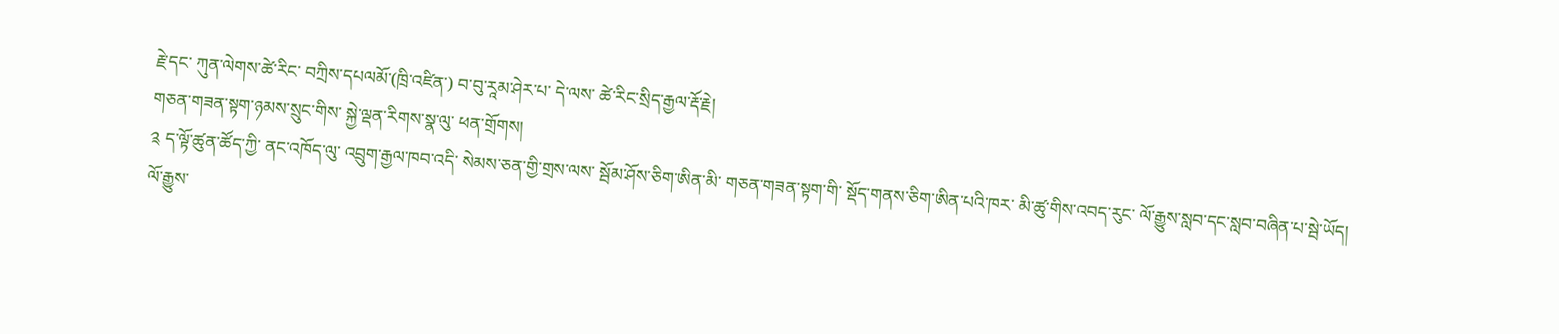རྗེ་དང་ ཀུན་ལེགས་ཚེ་རིང་ བཀྲིས་དཔལམོ་(ཁྲི་འཛིན་) བ་བུ་རཱམ་ཤེར་པ་ དེ་ལས་ ཚེ་རིང་སྲིད་རྒྱལ་རྡོ་རྗེ།
གཅན་གཟན་སྟག་ཉམས་སྲུང་གིས་ སྐྱེ་ལྡན་རིགས་སྣ་ལུ་ ཕན་གྲོགས།
༉ ད་ལྟོ་ཚུན་ཚོད་ཀྱི་ ནང་འཁོད་ལུ་ འབྲུག་རྒྱལ་ཁབ་འདི་ སེམས་ཅན་གྱི་གྲས་ལས་ སྦོམ་ཤོས་ཅིག་ཨིན་མི་ གཅན་གཟན་སྟག་གི་ སྡོད་གནས་ཅིག་ཨིན་པའི་ཁར་ མི་ཚུ་གིས་འབད་རུང་ ལོ་རྒྱུས་སླབ་དང་སླབ་བཞིན་པ་སྦེ་ཡོད།
ལོ་རྒྱུས་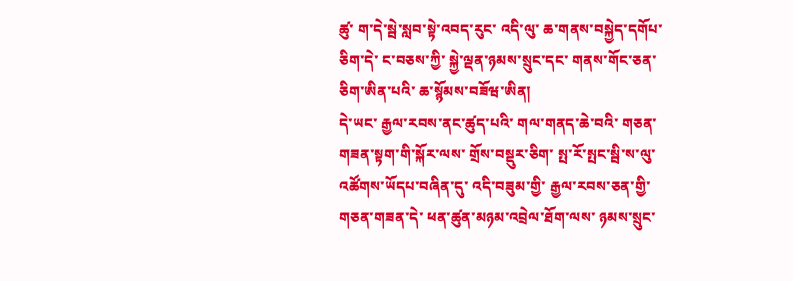ཚུ་ ག་དེ་སྦེ་སླབ་སྟེ་འབད་རུང་ འདི་ལུ་ ཆ་གནས་བསྐྱེད་དགོཔ་ཅིག་དེ་ ང་བཅས་ཀྱི་ སྐྱེ་ལྡན་ཉམས་སྲུང་དང་ གནས་གོང་ཅན་ཅིག་ཨིན་པའི་ ཆ་སྙོམས་བཟོཝ་ཨིན།
དེ་ཡང་ རྒྱལ་རབས་ནང་ཚུད་པའི་ གལ་གནད་ཆེ་བའི་ གཅན་གཟན་སྟག་གི་སྐོར་ལས་ གྲོས་བསྡུར་ཅིག་ སྤ་རོ་སྤང་སྦི་ས་ལུ་ འཚོགས་ཡོདཔ་བཞིན་དུ་ འདི་བཟུམ་གྱི་ རྒྱལ་རབས་ཅན་གྱི་ གཅན་གཟན་དེ་ ཕན་ཚུན་མཉམ་འབྲེལ་ཐོག་ལས་ ཉམས་སྲུང་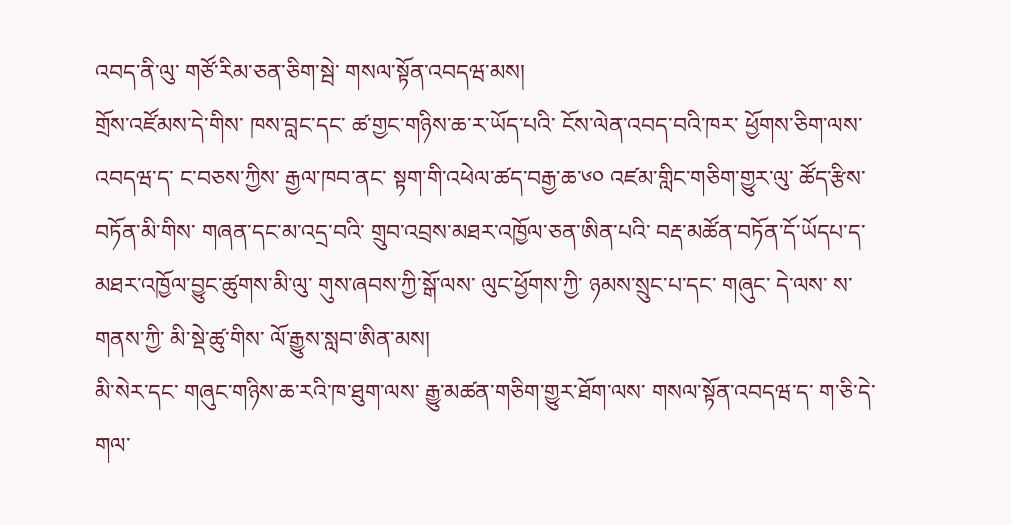འབད་ནི་ལུ་ གཙོ་རིམ་ཅན་ཅིག་སྦེ་ གསལ་སྟོན་འབདཝ་མས།
གྲོས་འཛོམས་དེ་གིས་ ཁས་བླང་དང་ ཚ་གྱང་གཉིས་ཆ་ར་ཡོད་པའི་ ངོས་ལེན་འབད་བའི་ཁར་ ཕྱོགས་ཅིག་ལས་འབདཝ་ད་ ང་བཅས་ཀྱིས་ རྒྱལ་ཁབ་ནང་ སྟག་གི་འཕེལ་ཚད་བརྒྱ་ཆ་༦༠ འཛམ་གླིང་གཅིག་གྱུར་ལུ་ ཚོད་རྩིས་བཏོན་མི་གིས་ གཞན་དང་མ་འདྲ་བའི་ གྲུབ་འབྲས་མཐར་འཁྱོལ་ཅན་ཨིན་པའི་ བརྡ་མཚོན་བཏོན་དོ་ཡོདཔ་ད་ མཐར་འཁྱོལ་བྱུང་ཚུགས་མི་ལུ་ གུས་ཞབས་ཀྱི་སྒོ་ལས་ ལུང་ཕྱོགས་ཀྱི་ ཉམས་སྲུང་པ་དང་ གཞུང་ དེ་ལས་ ས་གནས་ཀྱི་ མི་སྡེ་ཚུ་གིས་ ལོ་རྒྱུས་སླབ་ཨིན་མས།
མི་སེར་དང་ གཞུང་གཉིས་ཆ་རའི་ཁ་ཐུག་ལས་ རྒྱུ་མཚན་གཅིག་གྱུར་ཐོག་ལས་ གསལ་སྟོན་འབདཝ་ད་ ག་ཅི་དེ་ གལ་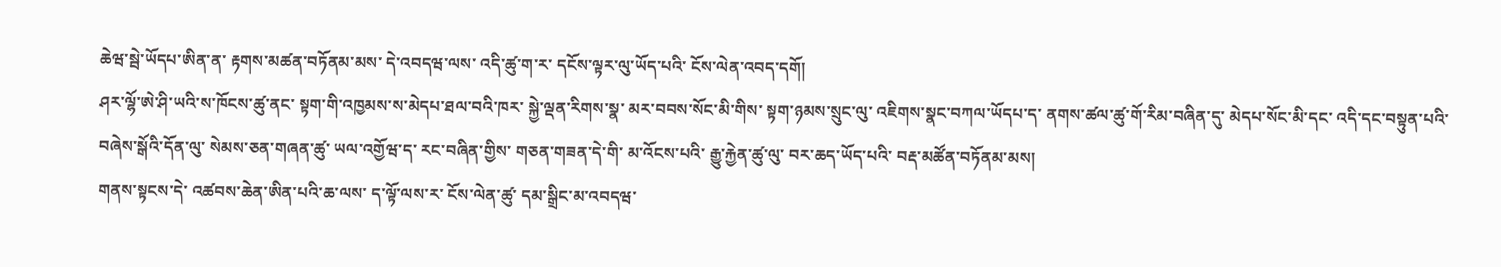ཆེཝ་སྦེ་ཡོདཔ་ཨིན་ན་ རྟགས་མཚན་བཏོནམ་མས་ དེ་འབདཝ་ལས་ འདི་ཚུ་ག་ར་ དངོས་ལྟར་ལུ་ཡོད་པའི་ ངོས་ལེན་འབད་དགོ།
ཤར་ལྷོ་ཨེ་ཤི་ཡའི་ས་ཁོངས་ཚུ་ནང་ སྟག་གི་འཁྱམས་ས་མེདཔ་ཐལ་བའི་ཁར་ སྐྱེ་ལྡན་རིགས་སྣ་ མར་བབས་སོང་མི་གིས་ སྟག་ཉམས་སྲུང་ལུ་ འཇིགས་སྣང་བཀལ་ཡོདཔ་ད་ ནགས་ཚལ་ཚུ་གོ་རིམ་བཞིན་དུ་ མེདཔ་སོང་མི་དང་ འདི་དང་བསྟུན་པའི་ བཞེས་སྒོའི་དོན་ལུ་ སེམས་ཅན་གཞན་ཚུ་ ཡལ་འགྱོཝ་ད་ རང་བཞིན་གྱིས་ གཅན་གཟན་དེ་གི་ མ་འོངས་པའི་ རྒྱུ་རྐྱེན་ཚུ་ལུ་ བར་ཆད་ཡོད་པའི་ བརྡ་མཚོན་བཏོནམ་མས།
གནས་སྟངས་དེ་ འཚབས་ཆེན་ཨིན་པའི་ཆ་ལས་ ད་ལྟོ་ལས་ར་ ངོས་ལེན་ཚུ་ དམ་སྒྲིང་མ་འབདཝ་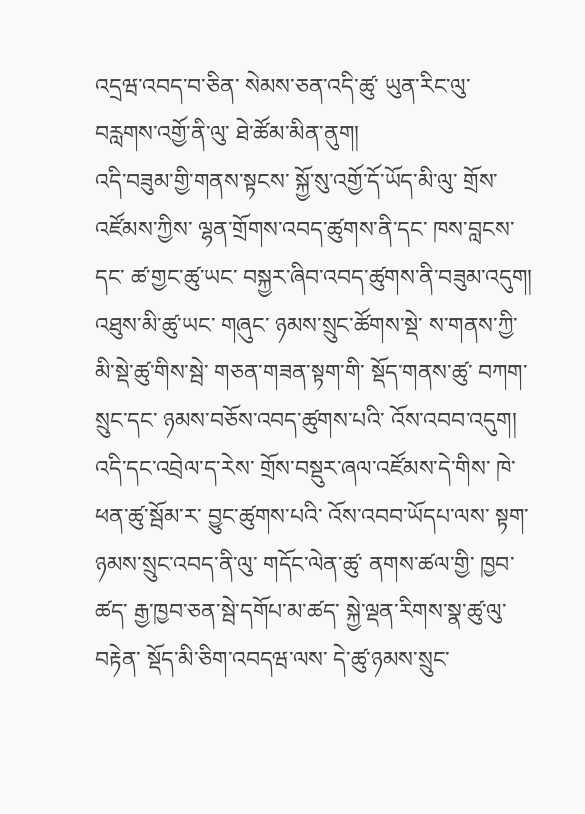འདྲཝ་འབད་བ་ཅིན་ སེམས་ཅན་འདི་ཚུ་ ཡུན་རིང་ལུ་ བརླགས་འགྱོ་ནི་ལུ་ ཐེ་ཚོམ་མིན་ནུག།
འདི་བཟུམ་གྱི་གནས་སྟངས་ སྐྱོ་སུ་འགྱོ་དོ་ཡོད་མི་ལུ་ གྲོས་འཛོམས་ཀྱིས་ ལྷན་གྲོགས་འབད་ཚུགས་ནི་དང་ ཁས་བླངས་དང་ ཚ་གྱང་ཚུ་ཡང་ བསྐྱར་ཞིབ་འབད་ཚུགས་ནི་བཟུམ་འདུག།
འཐུས་མི་ཚུ་ཡང་ གཞུང་ ཉམས་སྲུང་ཚོགས་སྡེ་ ས་གནས་ཀྱི་མི་སྡེ་ཚུ་གིས་སྦེ་ གཅན་གཟན་སྟག་གི་ སྡོད་གནས་ཚུ་ བཀག་སྲུང་དང་ ཉམས་བཅོས་འབད་ཚུགས་པའི་ འོས་འབབ་འདུག།
འདི་དང་འབྲེལ་ད་རེས་ གྲོས་བསྡུར་ཞལ་འཛོམས་དེ་གིས་ ཁེ་ཕན་ཚུ་སྦོམ་ར་ བྱུང་ཚུགས་པའི་ འོས་འབབ་ཡོདཔ་ལས་ སྟག་ཉམས་སྲུང་འབད་ནི་ལུ་ གདོང་ལེན་ཚུ་ ནགས་ཚལ་གྱི་ ཁྱབ་ཚད་ རྒྱ་ཁྱབ་ཅན་སྦེ་དགོཔ་མ་ཚད་ སྐྱེ་ལྡན་རིགས་སྣ་ཚུ་ལུ་ བརྟེན་ སྡོད་མི་ཅིག་འབདཝ་ལས་ དེ་ཚུ་ཉམས་སྲུང་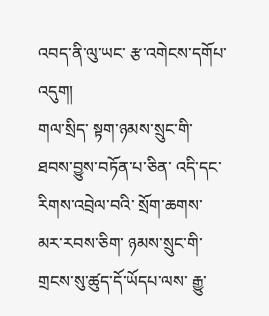འབད་ནི་ལུ་ཡང་ རྩ་འགེངས་དགོཔ་འདུག།
གལ་སྲིད་ སྟག་ཉམས་སྲུང་གི་ ཐབས་བྱུས་བཏོན་པ་ཅིན་ འདི་དང་རིགས་འབྲེལ་བའི་ སྲོག་ཆགས་མར་རབས་ཅིག་ ཉམས་སྲུང་གི་ གྲངས་སུ་ཚུད་དོ་ཡོདཔ་ལས་ རྒྱུ་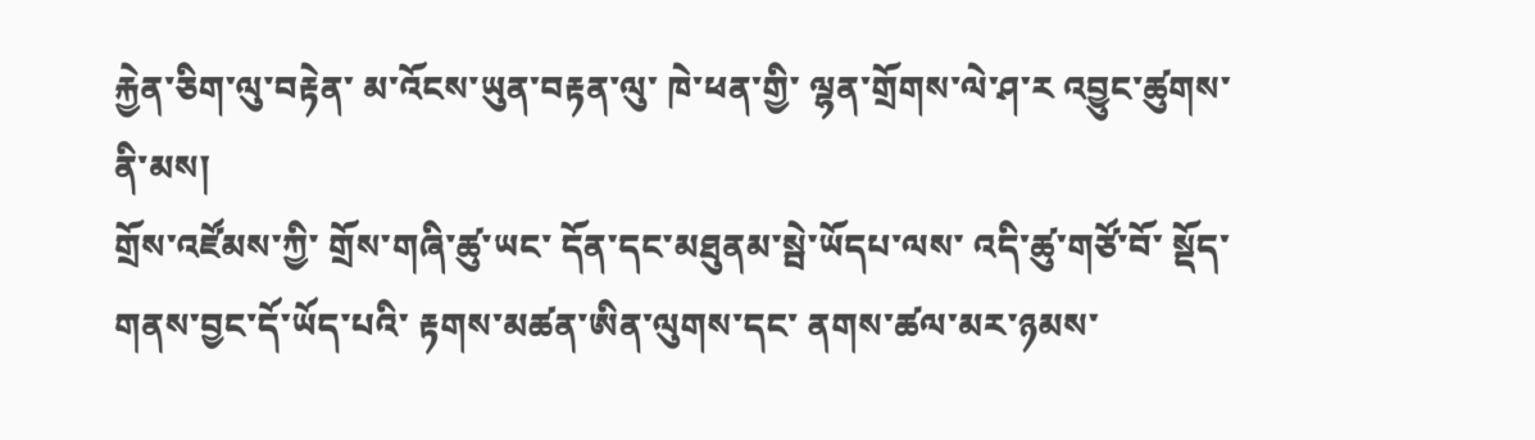རྐྱེན་ཅིག་ལུ་བརྟེན་ མ་འོངས་ཡུན་བརྟན་ལུ་ ཁེ་ཕན་གྱི་ ལྷན་གྲོགས་ལེ་ཤ་ར འབྱུང་ཚུགས་ནི་མས།
གྲོས་འཛོམས་ཀྱི་ གྲོས་གཞི་ཚུ་ཡང་ དོན་དང་མཐུནམ་སྦེ་ཡོདཔ་ལས་ འདི་ཚུ་གཙོ་བོ་ སྡོད་གནས་བྱང་དོ་ཡོད་པའི་ རྟགས་མཚན་ཨིན་ལུགས་དང་ ནགས་ཚལ་མར་ཉམས་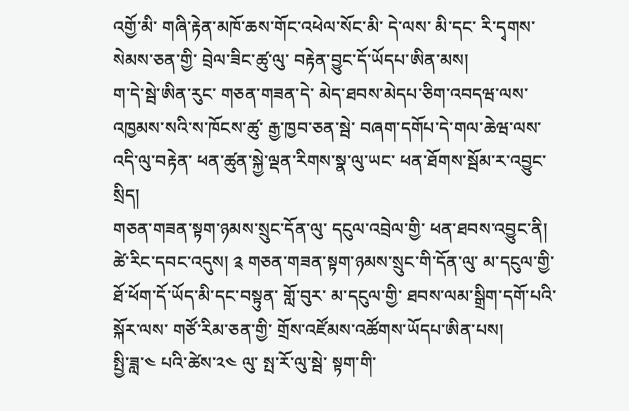འགྱོ་མི་ གཞི་རྟེན་མཁོ་ཆས་གོང་འཕེལ་སོང་མི་ དེ་ལས་ མི་དང་ རི་དྭགས་སེམས་ཅན་གྱི་ བྲེལ་ཟིང་ཚུ་ལུ་ བརྟེན་བྱུང་དོ་ཡོདཔ་ཨིན་མས།
ག་དེ་སྦེ་ཨིན་རུང་ གཅན་གཟན་དེ་ མེད་ཐབས་མེདཔ་ཅིག་འབདཝ་ལས་ འཁྱམས་སའི་ས་ཁོངས་ཚུ་ རྒྱ་ཁྱབ་ཅན་སྦེ་ བཞག་དགོཔ་དེ་གལ་ཆེཝ་ལས་ འདི་ལུ་བརྟེན་ ཕན་ཚུན་སྐྱེ་ལྡན་རིགས་སྣ་ལུ་ཡང་ ཕན་ཐོགས་སྦོམ་ར་འབྱུང་སྲིད།
གཅན་གཟན་སྟག་ཉམས་སྲུང་དོན་ལུ་ དངུལ་འབྲེལ་གྱི་ ཕན་ཐབས་འབྱུང་ནི།
ཚེ་རིང་དབང་འདུས། ༉ གཅན་གཟན་སྟག་ཉམས་སྲུང་གི་དོན་ལུ་ མ་དངུལ་གྱི་ ཐོ་ཕོག་དོ་ཡོད་མི་དང་བསྟུན་ གློ་བུར་ མ་དངུལ་གྱི་ ཐབས་ལམ་སྒྲིག་དགོ་པའི་སྐོར་ལས་ གཙོ་རིམ་ཅན་གྱི་ གྲོས་འཛོམས་འཚོགས་ཡོདཔ་ཨིན་པས།
སྤྱི་ཟླ་༤ པའི་ཚེས་༢༤ ལུ་ སྤ་རོ་ལུ་སྦེ་ སྟག་གི་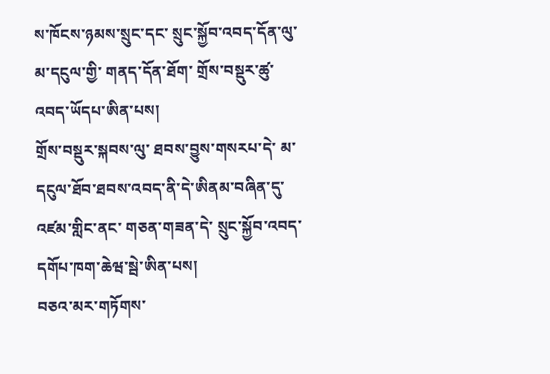ས་ཁོངས་ཉམས་སྲུང་དང་ སྲུང་སྐྱོབ་འབད་དོན་ལུ་ མ་དངུལ་གྱི་ གནད་དོན་ཐོག་ གྲོས་བསྡུར་ཚུ་ འབད་ཡོདཔ་ཨིན་པས།
གྲོས་བསྡུར་སྐབས་ལུ་ ཐབས་བྱུས་གསརཔ་དེ་ མ་དངུལ་ཐོབ་ཐབས་འབད་ནི་དེ་ཨིནམ་བཞིན་དུ་ འཛམ་གླིང་ནང་ གཅན་གཟན་དེ་ སྲུང་སྐྱོབ་འབད་དགོཔ་ཁག་ཆེཝ་སྦེ་ཨིན་པས།
བཅའ་མར་གཏོགས་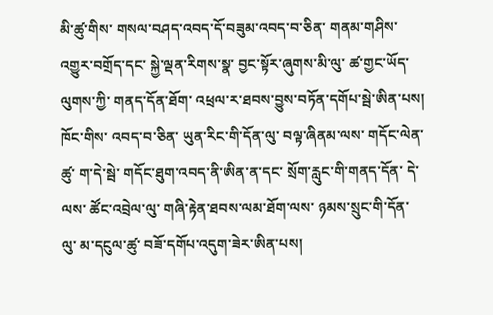མི་ཚུ་གིས་ གསལ་བཤད་འབད་དོ་བཟུམ་འབད་བ་ཅིན་ གནམ་གཤིས་འགྱུར་བགྲོད་དང་ སྐྱེ་ལྡན་རིགས་སྣ་ བྱང་སྟོར་ཞུགས་མི་ལུ་ ཚ་གྱང་ཡོད་ལུགས་ཀྱི་ གནད་དོན་ཐོག་ འཕྲལ་ར་ཐབས་བྱུས་བཏོན་དགོཔ་སྦེ་ཨིན་པས།
ཁོང་གིས་ འབད་བ་ཅིན་ ཡུན་རིང་གི་དོན་ལུ་ བལྟ་ཞིནམ་ལས་ གདོང་ལེན་ཚུ་ ག་དེ་སྦེ་ གདོང་ཐུག་འབད་ནི་ཨིན་ན་དང་ སྲོག་རླུང་གི་གནད་དོན་ དེ་ལས་ ཚོང་འབྲེལ་ལུ་ གཞི་རྟེན་ཐབས་ལམ་ཐོག་ལས་ ཉམས་སྲུང་གི་དོན་ལུ་ མ་དངུལ་ཚུ་ བཟོ་དགོཔ་འདུག་ཟེར་ཨིན་པས།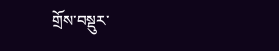གྲོས་བསྡུར་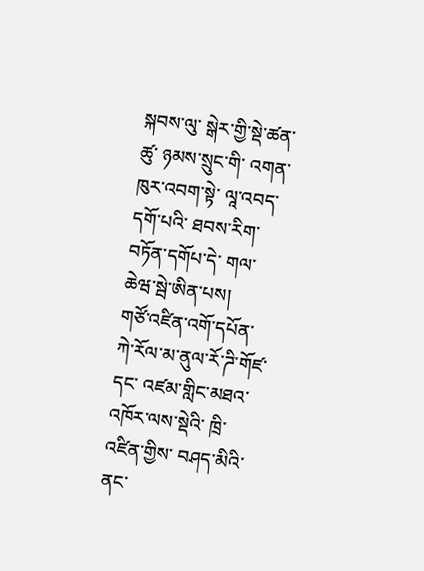སྐབས་ལུ་ སྒེར་གྱི་སྡེ་ཚན་ཚུ་ ཉམས་སྲུང་གི་ འགན་ཁུར་འབག་སྟེ་ ལཱ་འབད་དགོ་པའི་ ཐབས་རིག་བཏོན་དགོཔ་དེ་ གལ་ཆེཝ་སྦེ་ཨིན་པས།
གཙོ་འཛིན་འགོ་དཔོན་ ཀེ་རོལ་མ་ནུལ་རོ་ཌི་གོཛ་དང་ འཛམ་གླིང་མཐའ་འཁོར་ལས་སྡེའི་ ཁྲི་འཛིན་གྱིས་ བཤད་མིའི་ནང་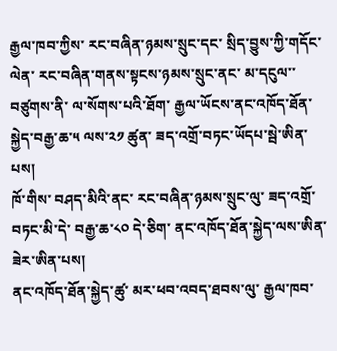རྒྱལ་ཁབ་ཀྱིས་ རང་བཞིན་ཉམས་སྲུང་དང་ སྲིད་བྱུས་ཀྱི་གདོང་ལེན་ རང་བཞིན་གནས་སྟངས་ཉམས་སྲུང་ནང་ མ་དངུལ་་བཙུགས་ནི་ ལ་སོགས་པའི་ཐོག་ རྒྱལ་ཡོངས་ནང་འཁོད་ཐོན་སྐྱེད་བརྒྱ་ཆ་༥ ལས་༢༡ ཚུན་ ཟད་འགྲོ་བཏང་ཡོདཔ་སྦེ་ཨིན་པས།
ཁོ་གིས་ བཤད་མིའི་ནང་ རང་བཞིན་ཉམས་སྲུང་ལུ་ ཟད་འགྲོ་བཏང་མི་དེ་ བརྒྱ་ཆ་༨༠ དེ་ཅིག་ ནང་འཁོད་ཐོན་སྐྱེད་ལས་ཨིན་ཟེར་ཨིན་པས།
ནང་འཁོད་ཐོན་སྐྱེད་ཚུ་ མར་ཕབ་འབད་ཐབས་ལུ་ རྒྱལ་ཁབ་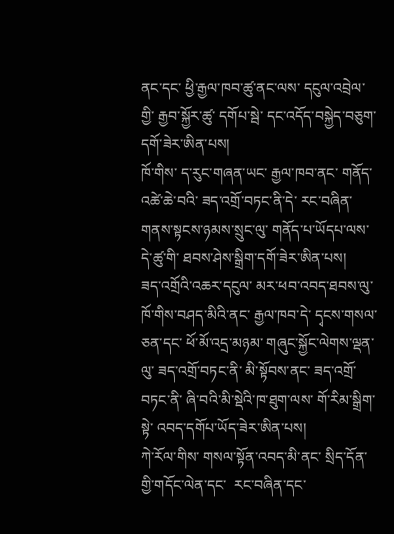ནང་དང་ ཕྱི་རྒྱལ་ཁབ་ཚུ་ནང་ལས་ དངུལ་འབྲེལ་གྱི་ རྒྱབ་སྐྱོར་ཚུ་ དགོཔ་སྦེ་ དང་འདོད་བསྐྱེད་བཅུག་དགོ་ཟེར་ཨིན་པས།
ཁོ་གིས་ ད་རུང་གཞན་ཡང་ རྒྱལ་ཁབ་ནང་ གནོད་འཚེ་ཆེ་བའི་ ཟད་འགྲོ་བཏང་ནི་དེ་ རང་བཞིན་གནས་སྟངས་ཉམས་སྲུང་ལུ་ གནོད་པ་ཡོདཔ་ལས་ དེ་ཚུ་གི་ ཐབས་ཤེས་སྒྲིག་དགོ་ཟེར་ཨིན་པས།
ཟད་འགྲོའི་འཆར་དངུལ་ མར་ཕབ་འབད་ཐབས་ལུ་ ཁོ་གིས་བཤད་མིའི་ནང་ རྒྱལ་ཁབ་དེ་ དྭངས་གསལ་ཅན་དང་ ཕོ་མོ་འདྲ་མཉམ་ གཞུང་སྐྱོང་ལེགས་ལྡན་ལུ་ ཟད་འགྲོ་བཏང་ནི་ མི་སྟོབས་ནང་ ཟད་འགྲོ་བཏང་ནི་ ཞི་བའི་མི་སྡེའི་ཁ་ཐུག་ལས་ གོ་རིམ་སྒྲིག་སྟེ་ འབད་དགོཔ་ཡོད་ཟེར་ཨིན་པས།
ཀེ་རོལ་གིས་ གསལ་སྟོན་འབད་མི་ནང་ སྲིད་དོན་གྱི་གདོང་ལེན་དང་  རང་བཞིན་དང་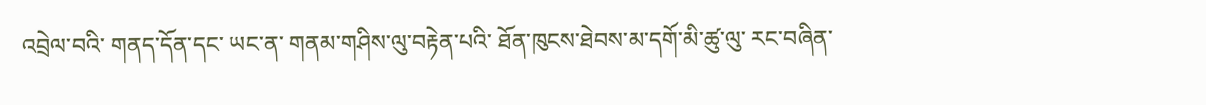འབྲེལ་བའི་ གནད་དོན་དང་ ཡང་ན་ གནམ་གཤིས་ལུ་བརྟེན་པའི་ ཐོན་ཁུངས་ཐེབས་མ་དགོ་མི་ཚུ་ལུ་ རང་བཞིན་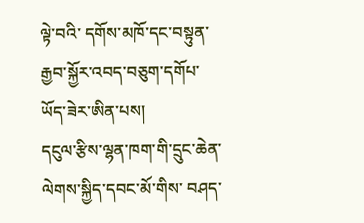ལྟེ་བའི་ དགོས་མཁོ་དང་བསྟུན་ རྒྱབ་སྐྱོར་འབད་བཅུག་དགོཔ་ཡོད་ཟེར་ཨིན་པས།
དངུལ་རྩིས་ལྷན་ཁག་གི་དྲུང་ཆེན་ ལེགས་སྐྱིད་དབང་མོ་གིས་ བཤད་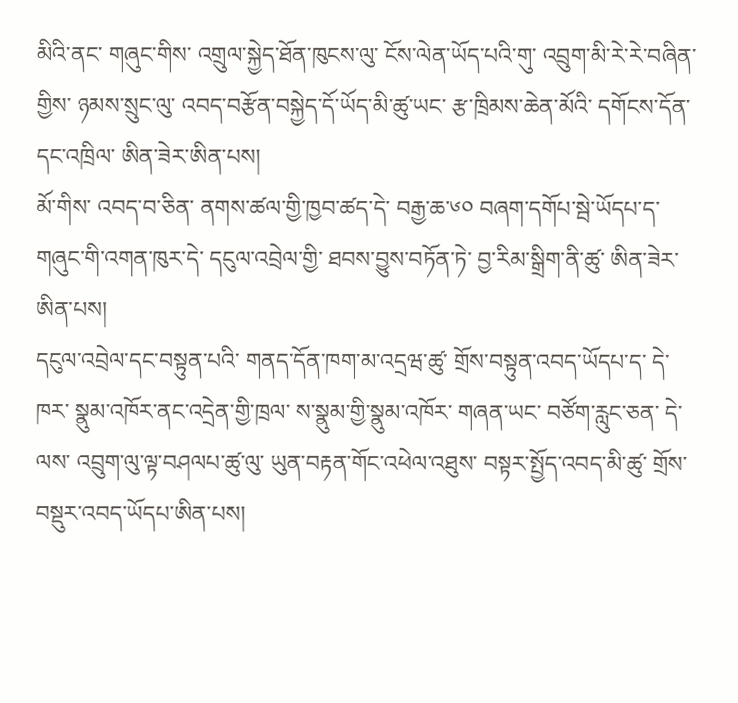མིའི་ནང་ གཞུང་གིས་ འགྲུལ་སྐྱེད་ཐོན་ཁུངས་ལུ་ ངོས་ལེན་ཡོད་པའི་གུ་ འབྲུག་མི་རེ་རེ་བཞིན་གྱིས་ ཉམས་སྲུང་ལུ་ འབད་བརྩོན་བསྐྱེད་དོ་ཡོད་མི་ཚུ་ཡང་ རྩ་ཁྲིམས་ཆེན་མོའི་ དགོངས་དོན་དང་འཁྲིལ་ ཨིན་ཟེར་ཨིན་པས།
མོ་གིས་ འབད་བ་ཅིན་ ནགས་ཚལ་གྱི་ཁྱབ་ཚད་དེ་ བརྒྱ་ཆ་༦༠ བཞག་དགོཔ་སྦེ་ཡོདཔ་ད་ གཞུང་གི་འགན་ཁུར་དེ་ དངུལ་འབྲེལ་གྱི་ ཐབས་བྱུས་བཏོན་ཏེ་ བྱ་རིམ་སྒྲིག་ནི་ཚུ་ ཨིན་ཟེར་ཨིན་པས།
དངུལ་འབྲེལ་དང་བསྟུན་པའི་ གནད་དོན་ཁག་མ་འདྲཝ་ཚུ་ གྲོས་བསྟུན་འབད་ཡོདཔ་ད་ དེ་ཁར་ སྣུམ་འཁོར་ནང་འདྲེན་གྱི་ཁྲལ་ ས་སྣུམ་གྱི་སྣུམ་འཁོར་ གཞན་ཡང་ བཙོག་རླུང་ཅན་ དེ་ལས་ འབྲུག་ལུ་ལྟ་བཤལཔ་ཚུ་ལུ་ ཡུན་བརྟན་གོང་འཕེལ་འཐུས་ བསྟར་སྤྱོད་འབད་མི་ཚུ་ གྲོས་བསྡུར་འབད་ཡོདཔ་ཨིན་པས།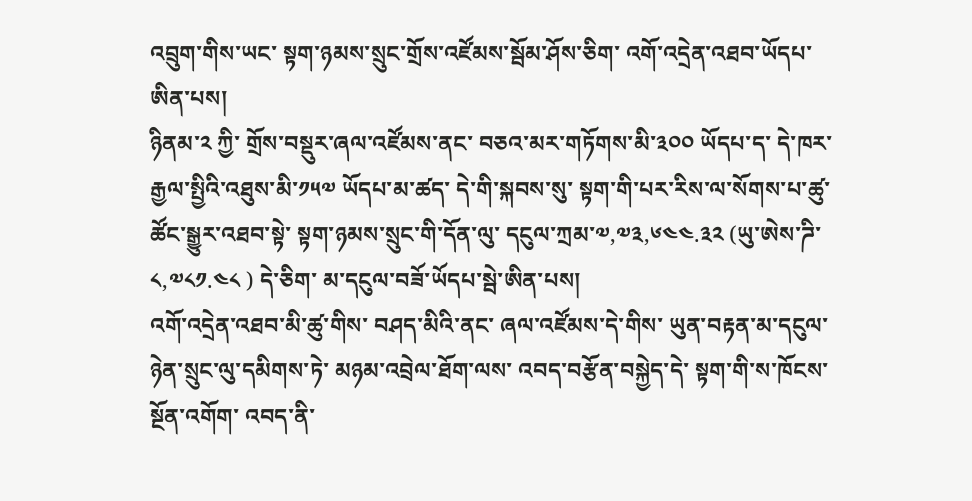འབྲུག་གིས་ཡང་ སྟག་ཉམས་སྲུང་གྲོས་འཛོམས་སྦོམ་ཤོས་ཅིག་ འགོ་འདྲེན་འཐབ་ཡོདཔ་ཨིན་པས།
ཉིནམ་༢ ཀྱི་ གྲོས་བསྡུར་ཞལ་འཛོམས་ནང་ བཅའ་མར་གཏོགས་མི་༣༠༠ ཡོདཔ་ད་ དེ་ཁར་ རྒྱལ་སྤྱིའི་འཐུས་མི་༡༥༧ ཡོདཔ་མ་ཚད་ དེ་གི་སྐབས་སུ་ སྟག་གི་པར་རིས་ལ་སོགས་པ་ཚུ་ ཚོང་སྒྱུར་འཐབ་སྟེ་ སྟག་ཉམས་སྲུང་གི་དོན་ལུ་ དངུལ་ཀྲམ་༧,༧༣,༦༤༤.༣༢ (ཡུ་ཨེས་ཌི་༨,༧༨༡.༤༨ ) དེ་ཅིག་ མ་དངུལ་བཟོ་ཡོདཔ་སྦེ་ཨིན་པས།
འགོ་འདྲེན་འཐབ་མི་ཚུ་གིས་ བཤད་མིའི་ནང་ ཞལ་འཛོམས་དེ་གིས་ ཡུན་བརྟན་མ་དངུལ་ཉེན་སྲུང་ལུ་དམིགས་ཏེ་ མཉམ་འབྲེལ་ཐོག་ལས་ འབད་བརྩོན་བསྐྱེད་དེ་ སྟག་གི་ས་ཁོངས་སྔོན་འགོག་ འབད་ནི་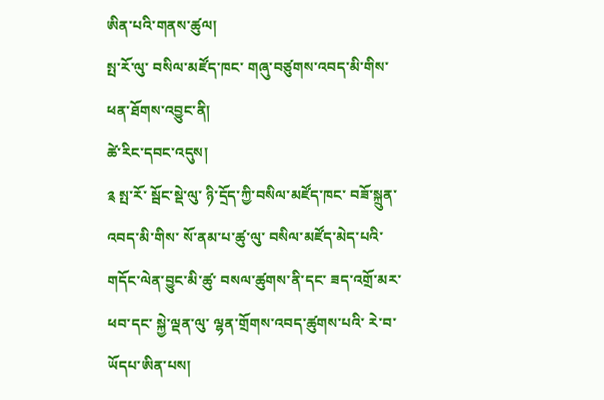ཨིན་པའི་གནས་ཚུལ།
སྤ་རོ་ལུ་ བསིལ་མཛོད་ཁང་ གཞུ་བཙུགས་འབད་མི་གིས་ ཕན་ཐོགས་འབྱུང་ནི།
ཚེ་རིང་དབང་འདུས།
༉ སྤ་རོ་ སྦོང་སྡེ་ལུ་ ཉི་དྲོད་ཀྱི་བསིལ་མཛོད་ཁང་ བཟོ་སྐྲུན་འབད་མི་གིས་ སོ་ནམ་པ་ཚུ་ལུ་ བསིལ་མཛོད་མེད་པའི་ གདོང་ལེན་བྱུང་མི་ཚུ་ བསལ་ཚུགས་ནི་དང་ ཟད་འགྲོ་མར་ཕབ་དང་ སྐྱེ་ལྡན་ལུ་ ལྷན་གྲོགས་འབད་ཚུགས་པའི་ རེ་བ་ཡོདཔ་ཨིན་པས།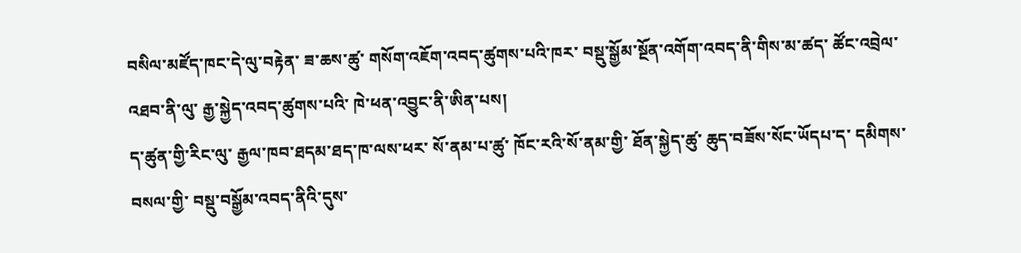བསིལ་མཛོད་ཁང་དེ་ལུ་བརྟེན་ ཟ་ཆས་ཚུ་ གསོག་འཇོག་འབད་ཚུགས་པའི་ཁར་ བསྡུ་སྒྱོམ་སྔོན་འགོག་འབད་ནི་གིས་མ་ཚད་ ཚོང་འབྲེལ་འཐབ་ནི་ལུ་ རྒྱ་སྐྱེད་འབད་ཚུགས་པའི་ ཁེ་ཕན་འབྱུང་ནི་ཨིན་པས།
ད་ཚུན་གྱི་རིང་ལུ་ རྒྱལ་ཁབ་ཐདམ་ཐད་ཁ་ལས་ཕར་ སོ་ནམ་པ་ཚུ་ ཁོང་རའི་སོ་ནམ་གྱི་ ཐོན་སྐྱེད་ཚུ་ ཆུད་བཟོས་སོང་ཡོདཔ་ད་ དམིགས་བསལ་གྱི་ བསྡུ་བསྒྱོམ་འབད་ནིའི་དུས་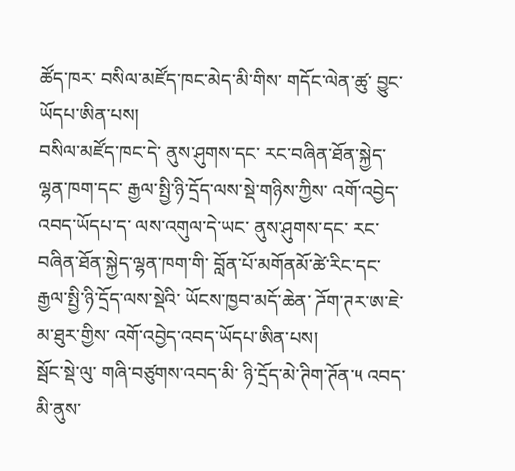ཚོད་ཁར་ བསིལ་མཛོད་ཁང་མེད་མི་གིས་ གདོང་ལེན་ཚུ་ བྱུང་ཡོདཔ་ཨིན་པས།
བསིལ་མཛོད་ཁང་དེ་ ནུས་ཤུགས་དང་ རང་བཞིན་ཐོན་སྐྱེད་ལྷན་ཁག་དང་ རྒྱལ་སྤྱི་ཉི་དྲོད་ལས་སྡེ་གཉིས་ཀྱིས་ འགོ་འབྱེད་འབད་ཡོདཔ་ད་ ལས་འགུལ་དེ་ཡང་ ནུས་ཤུགས་དང་ རང་བཞིན་ཐོན་སྐྱེད་ལྷན་ཁག་གི་ བློན་པོ་མགོནམོ་ཚེ་རིང་དང་ རྒྱལ་སྤྱི་ཉི་དྲོད་ལས་སྡེའི་ ཡོངས་ཁྱབ་མདོ་ཆེན་ ཌོག་ཊར་ཨ་ཇེ་མ་ཐུར་གྱིས་ འགོ་འབྱེད་འབད་ཡོདཔ་ཨིན་པས།
སྦོང་སྡེ་ལུ་ གཞི་བཙུགས་འབད་མི་ ཉི་དྲོད་མེ་ཊིག་ཊོན་༥ འབད་མི་ནུས་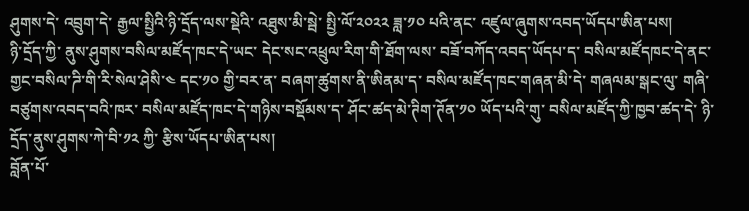ཤུགས་དེ་ འབྲུག་དེ་ རྒྱལ་སྤྱིའི་ཉི་དྲོད་ལས་སྡེའི་ འཐུས་མི་སྦེ་ སྤྱི་ལོ་༢༠༢༢ ཟླ་༡༠ པའི་ནང་ འཛུལ་ཞུགས་འབད་ཡོདཔ་ཨིན་པས།
ཉི་དྲོད་ཀྱི་ ནུས་ཤུགས་བསིལ་མཛོད་ཁང་དེ་ཡང་ དེང་སང་འཕྲུལ་རིག་གི་ཐོག་ལས་ བཟོ་བཀོད་འབད་ཡོདཔ་ད་ བསིལ་མཛོདཁང་དེ་ནང་ གྱང་བསིལ་ཌི་གི་རི་སེལ་ཤེསི་༤ དང་༡༠ གྱི་བར་ན་ བཞག་ཚུགས་ནི་ཨིནམ་ད་ བསིལ་མཛོད་ཁང་གཞན་མི་དེ་ གཞལམ་སྒང་ལུ་ གཞི་བཙུགས་འབད་བའི་ཁར་ བསིལ་མཛོད་ཁང་དེ་གཉིས་བསྡོམས་ད་ ཤོང་ཚད་མེ་ཊིག་ཊོན་༡༠ ཡོད་པའི་གུ་ བསིལ་མཛོད་ཀྱི་ཁྱབ་ཚད་དེ་ ཉི་དྲོད་ནུས་ཤུགས་ཀེ་བི་༡༢ ཀྱི་ རྩིས་ཡོདཔ་ཨིན་པས།
བློན་པོ་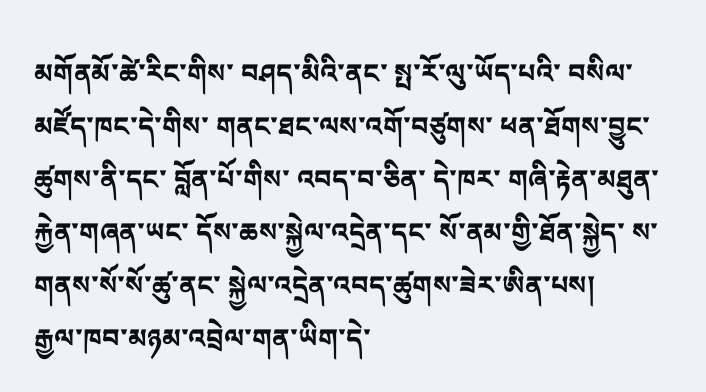མགོནམོ་ཚེ་རིང་གིས་ བཤད་མིའི་ནང་ སྤ་རོ་ལུ་ཡོད་པའི་ བསིལ་མཛོད་ཁང་དེ་གིས་ གནང་ཐང་ལས་འགོ་བཙུགས་ ཕན་ཐོགས་བྱུང་ཚུགས་ནི་དང་ བློན་པོ་གིས་ འབད་བ་ཅིན་ དེ་ཁར་ གཞི་རྟེན་མཐུན་རྐྱེན་གཞན་ཡང་ དོས་ཆས་སྐྱེལ་འདྲེན་དང་ སོ་ནམ་གྱི་ཐོན་སྐྱེད་ ས་གནས་སོ་སོ་ཚུ་ནང་ སྐྱེལ་འདྲེན་འབད་ཚུགས་ཟེར་ཨིན་པས།
རྒྱལ་ཁབ་མཉམ་འབྲེལ་གན་ཡིག་དེ་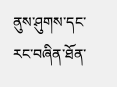ནུས་ཤུགས་དང་ རང་བཞིན་ཐོན་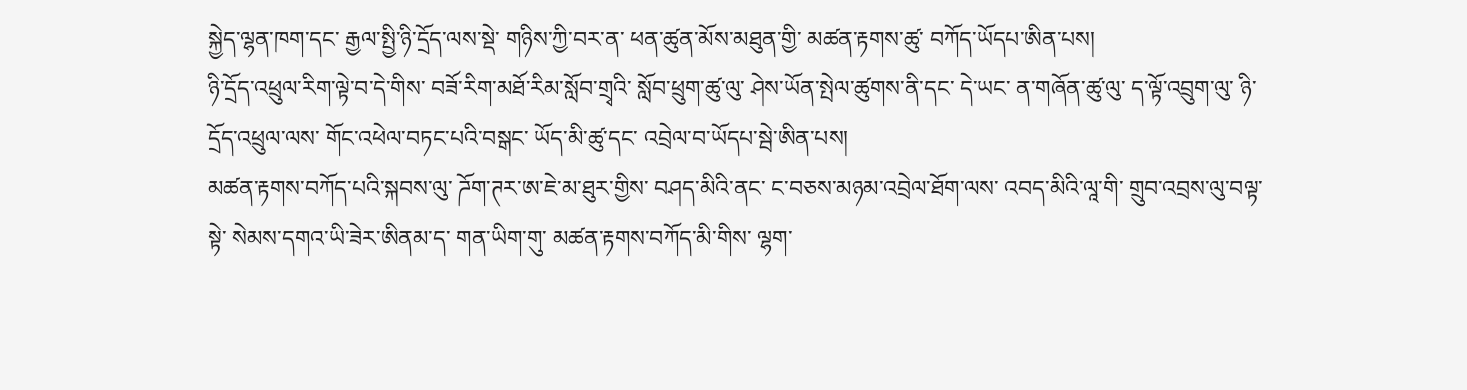སྐྱེད་ལྷན་ཁག་དང་ རྒྱལ་སྤྱི་ཉི་དྲོད་ལས་སྡེ་ གཉིས་ཀྱི་བར་ན་ ཕན་ཚུན་མོས་མཐུན་གྱི་ མཚན་རྟགས་ཚུ་ བཀོད་ཡོདཔ་ཨིན་པས།
ཉི་དྲོད་འཕྲུལ་རིག་ལྟེ་བ་དེ་གིས་ བཟོ་རིག་མཐོ་རིམ་སློབ་གྲྭའི་ སློབ་ཕྲུག་ཚུ་ལུ་ ཤེས་ཡོན་སྤེལ་ཚུགས་ནི་དང་ དེ་ཡང་ ན་གཞོན་ཚུ་ལུ་ ད་ལྟོ་འབྲུག་ལུ་ ཉི་དྲོད་འཕྲུལ་ལས་ གོང་འཕེལ་བཏང་པའི་བསྒང་ ཡོད་མི་ཚུ་དང་ འབྲེལ་བ་ཡོདཔ་སྦེ་ཨིན་པས།
མཚན་རྟགས་བཀོད་པའི་སྐབས་ལུ་ ཌོག་ཊར་ཨ་ཇེ་མ་ཐུར་གྱིས་ བཤད་མིའི་ནང་ ང་བཅས་མཉམ་འབྲེལ་ཐོག་ལས་ འབད་མིའི་ལཱ་གི་ གྲུབ་འབྲས་ལུ་བལྟ་སྟེ་ སེམས་དགའ་ཡི་ཟེར་ཨིནམ་ད་ གན་ཡིག་གུ་ མཚན་རྟགས་བཀོད་མི་གིས་ ལྷག་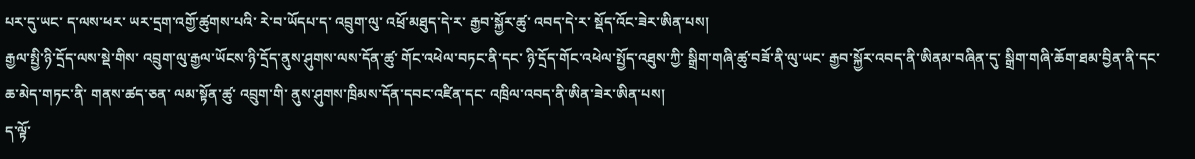པར་དུ་ཡང་ ད་ལས་ཕར་ ཡར་དྲག་འགྱོ་ཚུགས་པའི་ རེ་བ་ཡོདཔ་ད་ འབྲུག་ལུ་ འཕྲོ་མཐུད་དེ་ར་ རྒྱབ་སྐྱོར་ཚུ་ འབད་དེ་ར་ སྡོད་འོང་ཟེར་ཨིན་པས།
རྒྱལ་སྤྱི་ཉི་དྲོད་ལས་སྡེ་གིས་ འབྲུག་ལུ་རྒྱལ་ཡོངས་ཉི་དྲོད་ནུས་ཤུགས་ལས་དོན་ཚུ་ གོང་འཕེལ་བཏང་ནི་དང་ ཉི་དྲོད་གོང་འཕེལ་སྤྱོད་འཐུས་ཀྱི་ སྒྲིག་གཞི་ཚུ་བཟོ་ནི་ལུ་ཡང་ རྒྱབ་སྐྱོར་འབད་ནི་ཨིནམ་བཞིན་དུ་ སྒྲིག་གཞི་ཆོག་ཐམ་བྱིན་ནི་དང་ ཆ་མེད་གཏང་ནི་ གནས་ཚད་ཅན་ ལམ་སྟོན་ཚུ་ འབྲུག་གི་ ནུས་ཤུགས་ཁྲིམས་དོན་དབང་འཛིན་དང་ འཁྲིལ་འབད་ནི་ཨིན་ཟེར་ཨིན་པས།
ད་ལྟོ་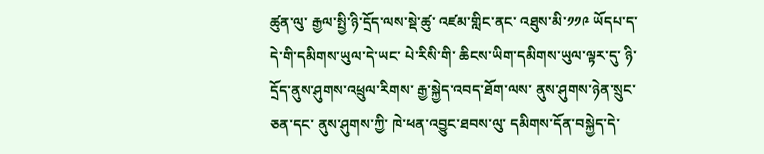ཚུན་ལུ་ རྒྱལ་སྤྱི་ཉི་དྲོད་ལས་སྡེ་ཚུ་ འཛམ་གླིང་ནང་ འཐུས་མི་༡༡༩ ཡོདཔ་ད་ དེ་གི་དམིགས་ཡུལ་དེ་ཡང་ པེ་རིསི་གི་ ཆིངས་ཡིག་དམིགས་ཡུལ་ལྟར་དུ་ ཉི་དྲོད་ནུས་ཤུགས་འཕྲུལ་རིགས་ རྒྱ་སྐྱེད་འབད་ཐོག་ལས་ ནུས་ཤུགས་ཉེན་སྲུང་ཅན་དང་ ནུས་ཤུགས་ཀྱི་ ཁེ་ཕན་འབྱུང་ཐབས་ལུ་ དམིགས་དོན་བསྐྱེད་དེ་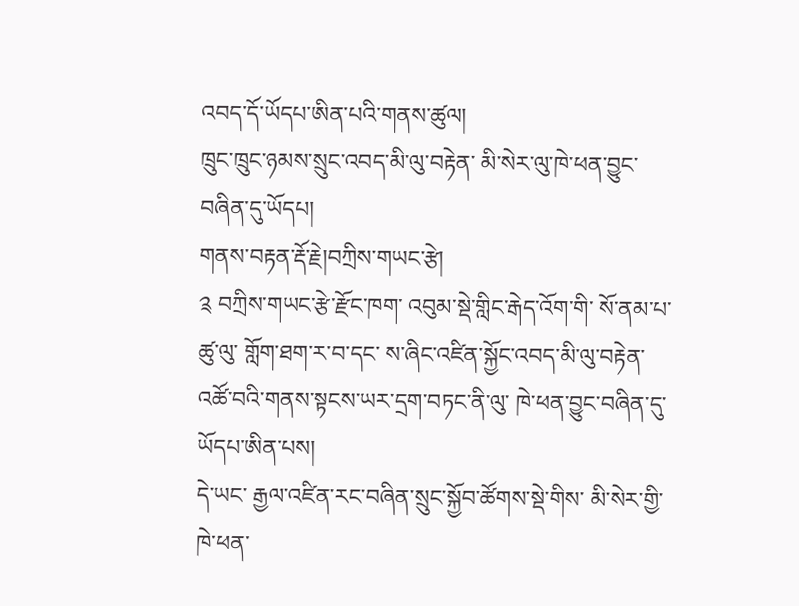འབད་དོ་ཡོདཔ་ཨིན་པའི་གནས་ཚུལ།
ཁྲུང་ཁྲུང་ཉམས་སྲུང་འབད་མི་ལུ་བརྟེན་ མི་སེར་ལུ་ཁེ་ཕན་བྱུང་བཞིན་དུ་ཡོདཔ།
གནས་བརྟན་རྡོ་རྗེ།བཀྲིས་གཡང་རྩེ།
༉ བཀྲིས་གཡང་རྩེ་རྫོང་ཁག་ འབུམ་སྡེ་གླིང་རྒེད་འོག་གི་ སོ་ནམ་པ་ཚུ་ལུ་ གློག་ཐག་ར་བ་དང་ ས་ཞིང་འཛིན་སྐྱོང་འབད་མི་ལུ་བརྟེན་ འཚོ་བའི་གནས་སྟངས་ཡར་དྲག་བཏང་ནི་ལུ་ ཁེ་ཕན་བྱུང་བཞིན་དུ་ཡོདཔ་ཨིན་པས།
དེ་ཡང་ རྒྱལ་འཛིན་རང་བཞིན་སྲུང་སྐྱོབ་ཚོགས་སྡེ་གིས་ མི་སེར་གྱི་ཁེ་ཕན་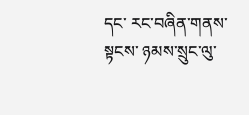དང་ རང་བཞིན་གནས་སྟངས་ ཉམས་སྲུང་ལུ་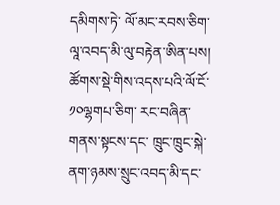དམིགས་ཏེ་ ལོ་མང་རབས་ཅིག་ ལཱ་འབད་མི་ལུ་བརྟེན་ཨིན་པས།
ཚོགས་སྡེ་གིས་འདས་པའི་ལོ་ངོ་༡༠ལྷགཔ་ཅིག་ རང་བཞིན་གནས་སྟངས་དང་ ཁྲུང་ཁྲུང་སྐེ་ནག་ཉམས་སྲུང་འབད་མི་དང་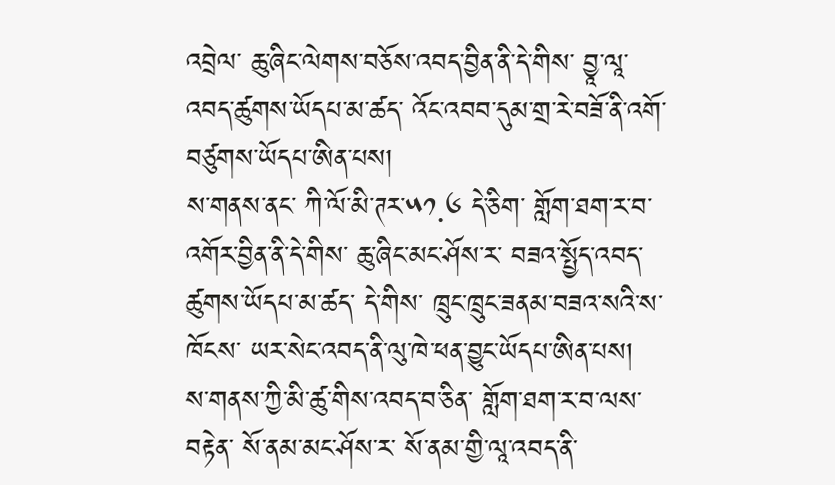འབྲེལ་ ཆུ་ཞིང་ལེགས་བཅོས་འབད་བྱིན་ནི་དེ་གིས་ བྱཱ་ལཱ་འབད་ཚུགས་ཡོདཔ་མ་ཚད་ འོང་འབབ་དུམ་གྲ་རེ་བཟོ་ནི་འགོ་བཙུགས་ཡོདཔ་ཨིན་པས།
ས་གནས་ནང་ ཀི་ལོ་མི་ཊར་༥༡.༦ དེ་ཅིག་ གློག་ཐག་ར་བ་འགོར་བྱིན་ནི་དེ་གིས་ ཆུ་ཞིང་མང་ཤོས་ར་ བཟའ་སྤྱོད་འབད་ཚུགས་ཡོདཔ་མ་ཚད་ དེ་གིས་ ཁྲུང་ཁྲུང་ཟནམ་བཟའ་སའི་ས་ཁོངས་ ཡར་སེང་འབད་ནི་ལུ་ཁེ་ཕན་བྱུང་ཡོདཔ་ཨིན་པས།
ས་གནས་ཀྱི་མི་ཚུ་གིས་འབད་བ་ཅིན་ གློག་ཐག་ར་བ་ལས་བརྟེན་ སོ་ནམ་མང་ཤོས་ར་ སོ་ནམ་གྱི་ལཱ་འབད་ནི་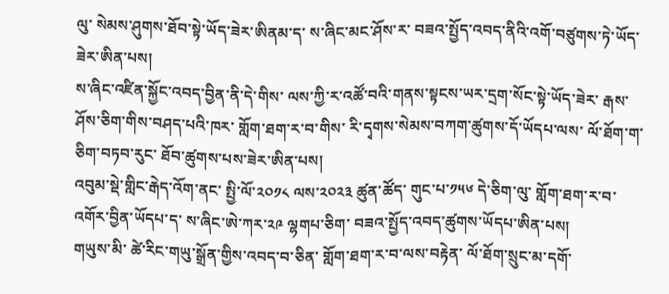ལུ་ སེམས་ཤུགས་ཐོབ་སྟེ་ཡོད་ཟེར་ཨིནམ་ད་ ས་ཞིང་མང་ཤོས་ར་ བཟའ་སྤྱོད་འབད་ནིའི་འགོ་བཙུགས་ཏེ་ཡོད་ཟེར་ཨིན་པས།
ས་ཞིང་འཛིན་སྐྱོང་འབད་བྱིན་ནི་དེ་གིས་ ལས་ཀྱི་ར་འཚོ་བའི་གནས་སྟངས་ཡར་དྲག་སོང་སྟེ་ཡོད་ཟེར་ རྒས་ཤོས་ཅིག་གིས་བཤད་པའི་ཁར་ གློག་ཐག་ར་བ་གིས་ རི་དྭགས་སེམས་བཀག་ཚུགས་དོ་ཡོདཔ་ལས་ ལོ་ཐོག་ག་ཅིག་བཏབ་རུང་ ཐོབ་ཚུགས་པས་ཟེར་ཨིན་པས།
འབུམ་སྡེ་གླིང་རྒེད་འོག་ནང་ སྤྱི་ལོ་༢༠༡༨ ལས་༢༠༢༣ ཚུན་ཚོད་ གུང་པ་༡༥༦ དེ་ཅིག་ལུ་ གློག་ཐག་ར་བ་འགོར་བྱིན་ཡོདཔ་ད་ ས་ཞིང་ཨེ་ཀར་༢༩ ལྷགཔ་ཅིག་ བཟའ་སྤྱོད་འབད་ཚུགས་ཡོདཔ་ཨིན་པས།
གཡུས་མི་ ཚེ་རིང་གཡུ་སྒྲོན་གྱིས་འབད་བ་ཅིན་ གློག་ཐག་ར་བ་ལས་བརྟེན་ ལོ་ཐོག་སྲུང་མ་དགོ་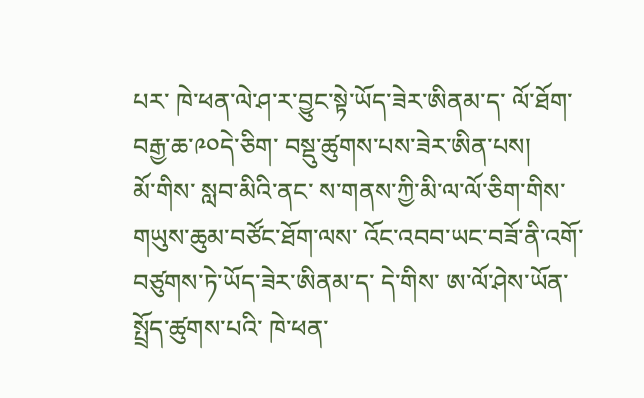པར་ ཁེ་ཕན་ལེ་ཤ་ར་བྱུང་སྟེ་ཡོད་ཟེར་ཨིནམ་ད་ ལོ་ཐོག་བརྒྱ་ཆ་༩༠དེ་ཅིག་ བསྡུ་ཚུགས་པས་ཟེར་ཨིན་པས།
མོ་གིས་ སླབ་མིའི་ནང་ ས་གནས་ཀྱི་མི་ལ་ལོ་ཅིག་གིས་ གཡུས་ཆུམ་བཙོང་ཐོག་ལས་ འོང་འབབ་ཡང་བཟོ་ནི་འགོ་བཙུགས་ཏེ་ཡོད་ཟེར་ཨིནམ་ད་ དེ་གིས་ ཨ་ལོ་ཤེས་ཡོན་སྤྲོད་ཚུགས་པའི་ ཁེ་ཕན་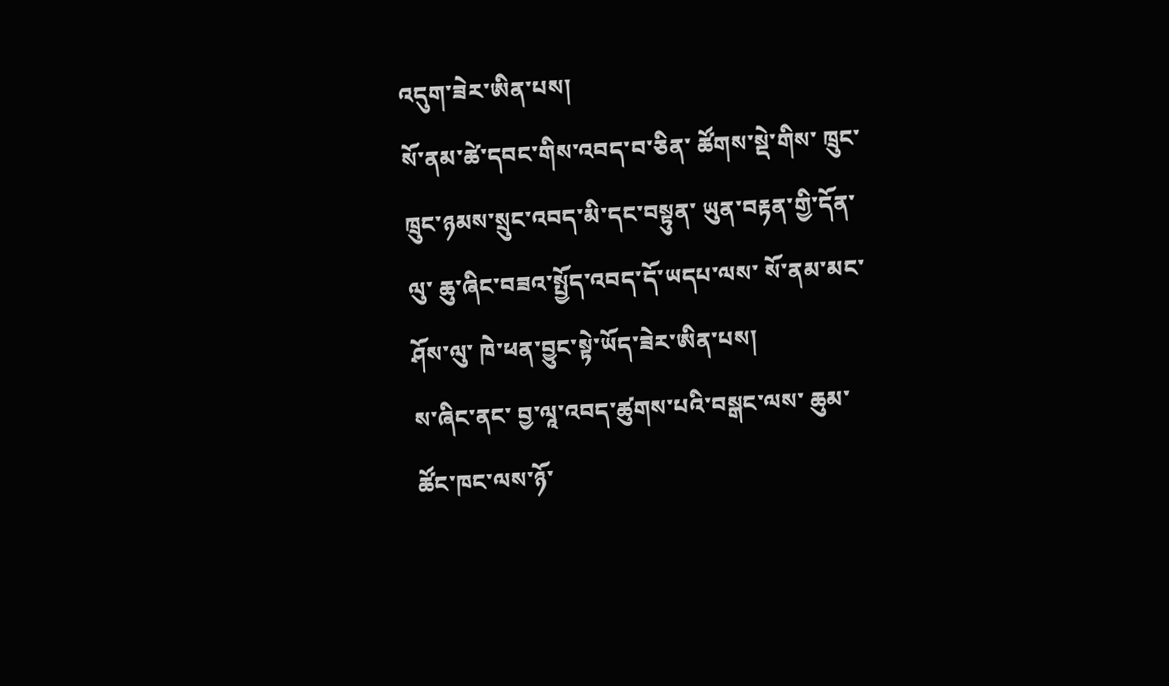འདུག་ཟེར་ཨིན་པས།
སོ་ནམ་ཚེ་དབང་གིས་འབད་བ་ཅིན་ ཚོགས་སྡེ་གིས་ ཁྲུང་ཁྲུང་ཉམས་སྲུང་འབད་མི་དང་བསྟུན་ ཡུན་བརྟན་གྱི་དོན་ལུ་ ཆུ་ཞིང་བཟའ་སྤྱོད་འབད་དོ་ཡདཔ་ལས་ སོ་ནམ་མང་ཤོས་ལུ་ ཁེ་ཕན་བྱུང་སྟེ་ཡོད་ཟེར་ཨིན་པས།
ས་ཞིང་ནང་ བྱ་ལཱ་འབད་ཚུགས་པའི་བསྒང་ལས་ ཆུམ་ཚོང་ཁང་ལས་ཉོ་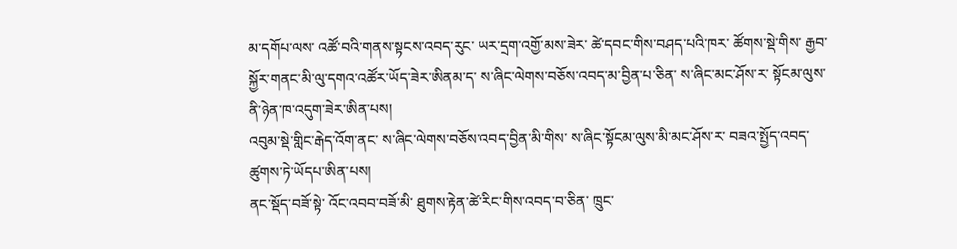མ་དགོཔ་ལས་ འཚོ་བའི་གནས་སྟངས་འབད་རུང་ ཡར་དྲག་འགྱོ་མས་ཟེར་ ཚེ་དབང་གིས་བཤད་པའི་ཁར་ ཚོགས་སྡེ་གིས་ རྒྱབ་སྐྱོར་གནང་མི་ལུ་དགའ་འཚོར་ཡོད་ཟེར་ཨིནམ་ད་ ས་ཞིང་ལེགས་བཅོས་འབད་མ་བྱིན་པ་ཅིན་ ས་ཞིང་མང་ཤོས་ར་ སྟོངམ་ལུས་ནི་ཉེན་ཁ་འདུག་ཟེར་ཨིན་པས།
འབུམ་སྡེ་གླིང་རྒེད་འོག་ནང་ ས་ཞིང་ལེགས་བཅོས་འབད་བྱིན་མི་གིས་ ས་ཞིང་སྟོངམ་ལུས་མི་མང་ཤོས་ར་ བཟའ་སྤྱོད་འབད་ཚུགས་ཏེ་ཡོདཔ་ཨིན་པས།
ནང་སྡོད་བཟོ་སྟེ་ འོང་འབབ་བཟོ་མི་ ཐུགས་རྟེན་ཚེ་རིང་གིས་འབད་བ་ཅིན་ ཁྲུང་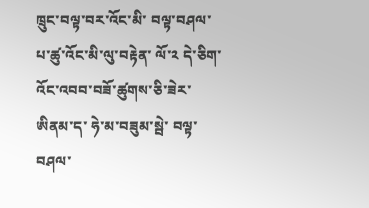ཁྲུང་བལྟ་བར་འོང་མི་ བལྟ་བཤལ་པ་ཚུ་འོང་མི་ལུ་བརྟེན་ ལོ་༢ དེ་ཅིག་ འོང་འབབ་བཟོ་ཚུགས་ཅི་ཟེར་ཨིནམ་ད་ ཧེ་མ་བཟུམ་སྦེ་ བལྟ་བཤལ་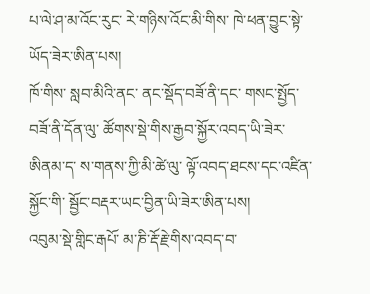པ་ལེ་ཤ་མ་འོང་རུང་ རེ་གཉིས་འོང་མི་གིས་ ཁེ་ཕན་བྱུང་སྟེ་ཡོད་ཟེར་ཨིན་པས།
ཁོ་གིས་ སླབ་མིའི་ནང་ ནང་སྡོད་བཟོ་ནི་དང་ གསང་སྤྱོད་བཟོ་ནི་དོན་ལུ་ ཚོགས་སྡེ་གིས་རྒྱབ་སྐྱོར་འབད་ཡི་ཟེར་ཨིནམ་ད་ ས་གནས་ཀྱི་མི་ཚེ་ལུ་ ལྟོ་འབད་ཐངས་དང་འཛིན་སྐྱོང་གི་ སྦྱོང་བརྡར་ཡང་བྱིན་ཡི་ཟེར་ཨིན་པས།
འབུམ་སྡེ་གླིང་རྒཔོ་ མ་ཎི་རྡོ་རྗེ་གིས་འབད་བ་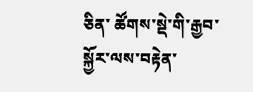ཅིན་ ཚོགས་སྡེ་གི་རྒྱབ་སྐྱོར་ལས་བརྟེན་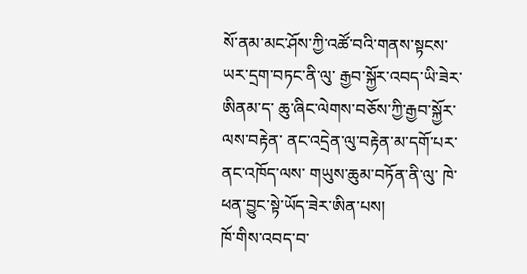སོ་ནམ་མང་ཤོས་ཀྱི་འཚོ་བའི་གནས་སྟངས་ ཡར་དྲག་བཏང་ནི་ལུ་ རྒྱབ་སྐྱོར་འབད་ཡི་ཟེར་ཨིནམ་ད་ ཆུ་ཞིང་ལེགས་བཅོས་ཀྱི་རྒྱབ་སྐྱོར་ལས་བརྟེན་ ནང་འདྲེན་ལུ་བརྟེན་མ་དགོ་པར་ ནང་འཁོད་ལས་ གཡུས་ཆུམ་བཏོན་ནི་ལུ་ ཁེ་ཕན་བྱུང་སྟེ་ཡོད་ཟེར་ཨིན་པས།
ཁོ་གིས་འབད་བ་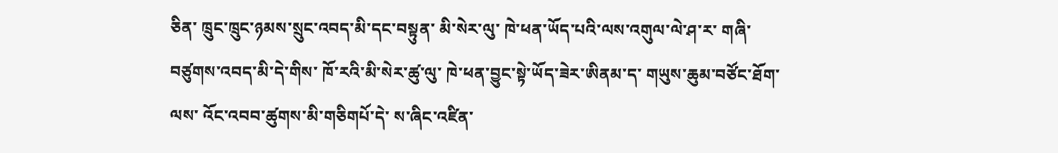ཅིན་ ཁྲུང་ཁྲུང་ཉམས་སྲུང་འབད་མི་དང་བསྟུན་ མི་སེར་ལུ་ ཁེ་ཕན་ཡོད་པའི་ལས་འགུལ་ལེ་ཤ་ར་ གཞི་བཙུགས་འབད་མི་དེ་གིས་ ཁོ་རའི་མི་སེར་ཚུ་ལུ་ ཁེ་ཕན་བྱུང་སྟེ་ཡོད་ཟེར་ཨིནམ་ད་ གཡུས་ཆུམ་བཙོང་ཐོག་ལས་ འོང་འབབ་ཚུགས་མི་གཅིགཔོ་དེ་ ས་ཞིང་འཛིན་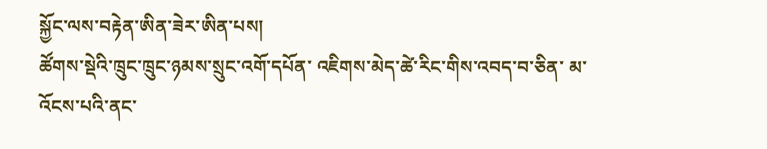སྐྱོང་ལས་བརྟེན་ཨིན་ཟེར་ཨིན་པས།
ཚོགས་སྡེའི་ཁྲུང་ཁྲུང་ཉམས་སྲུང་འགོ་དཔོན་ འཇིགས་མེད་ཚེ་རིང་གིས་འབད་བ་ཅིན་ མ་འོངས་པའི་ནང་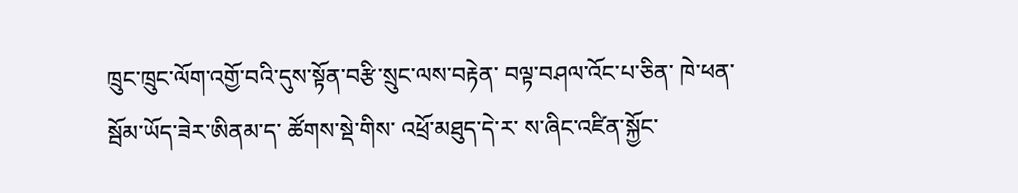ཁྲུང་ཁྲུང་ལོག་འགྱོ་བའི་དུས་སྟོན་བརྩི་སྲུང་ལས་བརྟེན་ བལྟ་བཤལ་འོང་པ་ཅིན་ ཁེ་ཕན་སྦོམ་ཡོད་ཟེར་ཨིནམ་ད་ ཚོགས་སྡེ་གིས་ འཕྲོ་མཐུད་དེ་ར་ ས་ཞིང་འཛིན་སྐྱོང་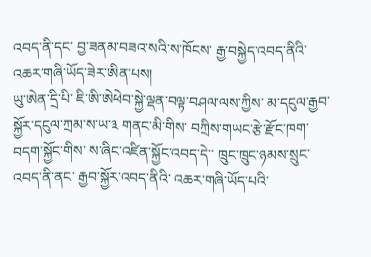འབད་ནི་དང་ བྱ་ཟནམ་བཟའ་སའི་ས་ཁོངས་ རྒྱ་བསྐྱེད་འབད་ནིའི་ འཆར་གཞི་ཡོད་ཟེར་ཨིན་པས།
ཡུ་ཨེན་དྲི་པི་ ཇི་ཨི་ཨེཕེབ་སྐྱེ་ལྡན་བལྟ་བཤལ་ལས་ཀྱིས་ མ་དངུལ་རྒྱབ་སྐྱོར་དངུལ་ཀྲམ་ས་ཡ་༣ གནང་མི་གིས་ བཀྲིས་གཡང་རྩེ་རྫོང་ཁག་བདག་སྐྱོང་གིས་ ས་ཞིང་འཛིན་སྐྱོང་འབད་དེ་་ ཁྲུང་ཁྲུང་ཉམས་སྲུང་འབད་ནི་ནང་ རྒྱབ་སྐྱོར་འབད་ནིའི་ འཆར་གཞི་ཡོད་པའི་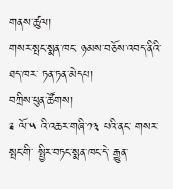གནས་ཚུལ།
གསར་སྤང་སྨན་ཁང་ ཉམས་བཅོས་འབད་ནིའི་ཐད་ཁར་ ཏན་ཏན་མེདཔ།
བཀྲིས་ཕུན་ཚོགས།
༉ ལོ་༥ འི་འཆར་གཞི་༡༣ པའི་ནང་ གསར་སྤང་གི་ སྤྱིར་བཏང་སྨན་ཁང་དེ་ རྒྱུན་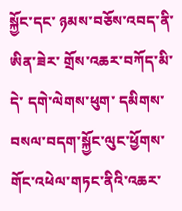སྐྱོང་དང་ ཉམས་བཅོས་འབད་ནི་ཨིན་ཟེར་ གྲོས་འཆར་བཀོད་མི་དེ་ དགེ་ལེགས་ཕུག་ དམིགས་བསལ་བདག་སྐྱོང་ལུང་ཕྱོགས་ གོང་འཕེལ་གཏང་ནིའི་འཆར་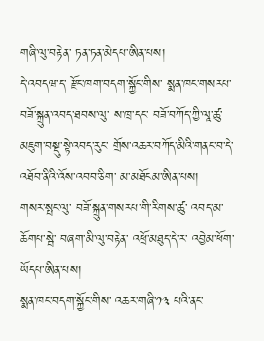གཞི་ལུ་བརྟེན་ ཏན་ཏན་མེདཔ་ཨིན་པས།
དེ་འབདཝ་ད་ རྫོང་ཁག་བདག་སྐྱོང་གིས་ སྨན་ཁང་གསརཔ་ བཟོ་སྐྲུན་འབད་ཐབས་ལུ་ ས་ཁྲ་དང་ བཟོ་བཀོད་ཀྱི་ལཱ་ཚུ་ མཇུག་བསྡུ་སྟེ་འབད་རུང་ གྲོས་འཆར་བཀོད་མིའི་གནང་བ་དེ་ འཐོབ་ནིའི་འོས་འབབ་ཅིག་ མ་མཐོངམ་ཨིན་པས།
གསར་སྤང་ལུ་ བཟོ་སྐྲུན་གསརཔ་གི་རིགས་ཚུ་ འབད་མ་ཆོགཔ་སྦེ་ བཞག་མི་ལུ་བརྟེན་ འཕྲོ་མཐུད་དེ་ར་ འབྱེམ་ཕོག་ཡོདཔ་ཨིན་པས།
སྨན་ཁང་བདག་སྐྱོང་གིས་ འཆར་གཞི་༡༣ པའི་ནང་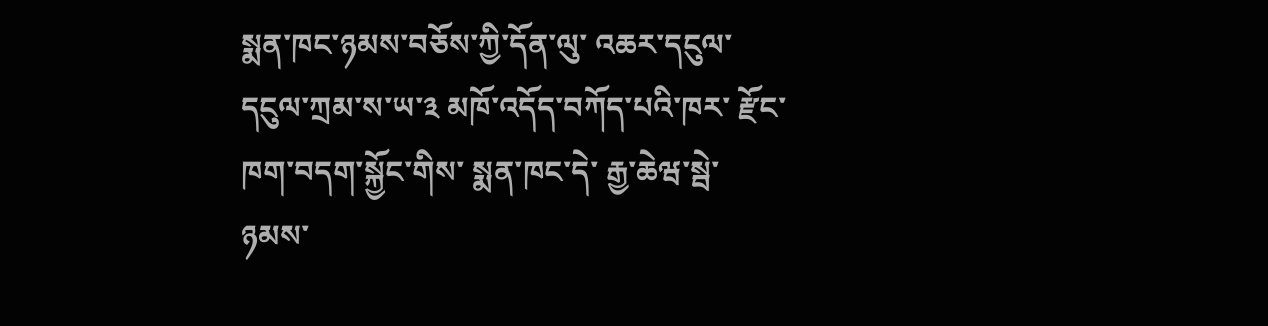སྨན་ཁང་ཉམས་བཅོས་ཀྱི་དོན་ལུ་ འཆར་དངུལ་ དངུལ་ཀྲམ་ས་ཡ་༣ མཁོ་འདོད་བཀོད་པའི་ཁར་ རྫོང་ཁག་བདག་སྐྱོང་གིས་ སྨན་ཁང་དེ་ རྒྱ་ཆེཝ་སྦེ་ ཉམས་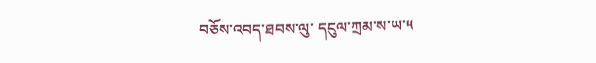བཅོས་འབད་ཐབས་ལུ་ དངུལ་ཀྲམ་ས་ཡ་༥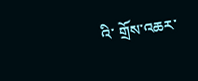འི་ གྲོས་འཆར་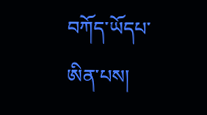བཀོད་ཡོདཔ་ཨིན་པས།